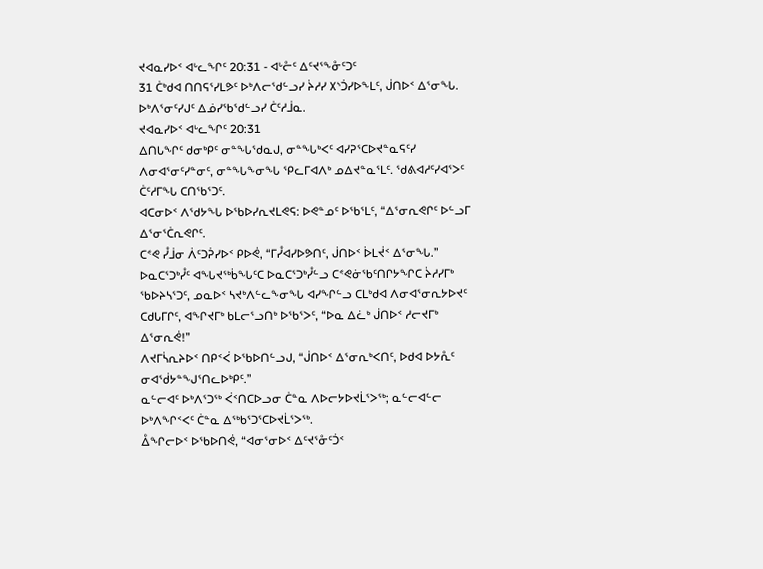ᔪᐊᓇᓯᐅᑉ ᐊᒡᓚᖏᑦ 20:31 - ᐊᒡᓔᑦ ᐃᑦᔪᕐᖕᓁᑦᑐᑦ
31 ᑖᒃᑯᐊ ᑎᑎᕋᕐᓯᒪᕗᑦ ᐅᒃᐱᓕᖁᓪᓗᓯ ᔩᓱᓯ ᙭ᔅᑑᓯᐅᖕᒪᑦ, ᒎᑎᐅᑉ ᐃᕐᓂᖓ. ᐅᒃᐱᕐᓂᑦᓯᒍᑦ ᐃᓅᓯᖃᖁᓪᓗᓯ ᑖᑦᓱᒨᓇ.
ᔪᐊᓇᓯᐅᑉ ᐊᒡᓚᖏᑦ 20:31
ᐃᑎᒐᖏᑦ ᑯᓂᒃᑭᑦ ᓂᓐᖓᖁᓇᒍ, ᓂᓐᖓᒃᐸᑦ ᐊᓯᕈᕐᑕᐅᔪᓐᓇᕋᑦᓯ ᐱᓂᐊᕐᓂᑦᓯᓐᓂᑦ, ᓂᓐᖓᖕᓂᖓ ᕿᓚᒥᐊᐱᒃ ᓄᐃᔪᓐᓇᕐᒪᑦ. ᖁᕕᐊᓱᑦᓯᐊᕐᐳᑦ ᑖᑦᓱᒥᖓ ᑕᑎᖃᕐᑐᑦ.
ᐊᑕᓂᐅᑉ ᐱᖁᔭᖓ ᐅᖃᐅᓯᕆᔪᒪᕙᕋ: ᐅᕙᓐᓄᑦ ᐅᖃᕐᒪᑦ, “ᐃᕐᓂᕆᕙᒋᑦ ᐅᓪᓗᒥ ᐃᕐᓂᕐᑖᕆᕙᒋᑦ.
ᑕᕝᕙ ᓮᒨᓂ ᐲᑦᑐᕉᓯᐅᑉ ᑭᐅᕚ, “ᒥᓮᐊᓯᐅᕗᑎᑦ, ᒎᑎᐅᑉ ᐆᒪᔫᑉ ᐃᕐᓂᖓ.”
ᐅᓇᑕᕐᑐᒃᓮᑦ ᐊᖓᔪᖅᑳᖓᑦᑕ ᐅᓇᑕᕐᑐᒃᓮᓪᓗ ᑕᕝᕙᓃᖃᑦᑎᒋᔭᖏᑕ ᔩᓱᓯᒥᒃ ᖃᐅᔨᓴᕐᑐᑦ, ᓄᓇᐅᑉ ᓴᔪᒃᐱᓪᓚᖕᓂᖓ ᐊᓯᖏᓪᓗ ᑕᒪᒃᑯᐊ ᐱᓂᐊᕐᓂᕆᔭᐅᔪᑦ ᑕᑯᒐᒥᒋᑦ, ᐊᖏᔪᒥᒃ ᑲᒪᓕᕐᓗᑎᒃ ᐅᖃᕐᐳᑦ, “ᐅᓇ ᐃᓛᒃ ᒎᑎᐅᑉ ᓱᓕᔪᒥᒃ ᐃᕐᓂᕆᕚ!”
ᐱᔪᒥᓵᕆᔨᐅᑉ ᑎᑭᑉᐹ ᐅᖃᐅᑎᓪᓗᒍ, “ᒎᑎᐅᑉ ᐃᕐᓂᕆᒃᐸᑎᑦ, ᐅᑯᐊ ᐅᔭᕅᑦ ᓂᐊᖂᔭᓐᖑᕐᑎᓚᐅᒃᑭᑦ.”
ᓇᓪᓕᐊᑦ ᐅᒃᐱᕐᑐᖅ ᐹᑉᑎᑕᐅᓗᓂ ᑖᓐᓇ ᐱᐅᓕᔭᐅᔪᒫᕐᐳᖅ; ᓇᓪᓕᐊᓪᓕ ᐅᒃᐱᖏᑉᐸᑦ ᑖᓐᓇ ᐃᖅᑲᕐᑐᕐᑕᐅᔪᒫᕐᐳᖅ.
ᐂᖏᓕᐅᑉ ᐅᖃᐅᑎᕚ, “ᐊᓂᕐᓂᐅᑉ ᐃᑦᔪᕐᓁᑦᑑᑉ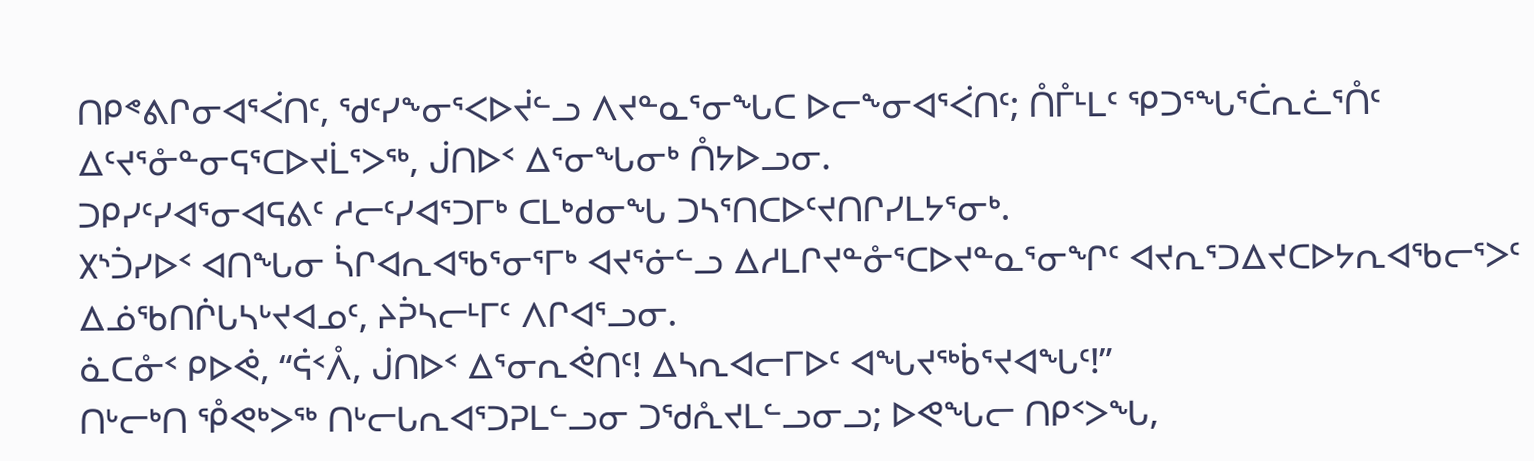ᑎᑭᕝᕕᒋᓂᐊᕐᐹᑎᑦ, ᖁᑦᓯᖕᓂᕐᐸᐅᔫᓪᓗ ᐱᔪᓐᓇᕐᓂᖓᑕ ᐅᓕᖕᓂᐊᕐᐹᑎᑦ; ᑍᒤᒻᒪᑦ ᕿᑐᕐᖓᕐᑖᕆᓛᕐᑍᑦ ᐃᑦᔪᕐᓁᓐᓂᕋᕐᑕᐅᔪᒫᕐᐳᖅ, ᒎᑎᐅᑉ ᐃᕐᓂᖓᓂᒃ ᑍᔭᐅᓗᓂ.
ᑐᑭᓯᑦᓯᐊᕐᓂᐊᕋᕕᑦ ᓱᓕᑦᓯᐊᕐᑐᒥᒃ ᑕᒪᒃᑯᓂᖓ ᑐᓴᕐᑎᑕᐅᑦᔪᑎᒋᓯᒪᔭᕐᓂᒃ.
᙭ᔅᑑᓯᐅᑉ ᐊᑎᖓᓂ ᓵᒋᐊᕆᐊᖃᕐᓂᕐᒥᒃ ᐊᔪᕐᓃᓪᓗ ᐃᓱᒪᒋᔪᓐᓁᕐᑕᐅᔪᓐᓇᕐᓂᖏᑦ ᐊᔪᕆᕐᑐᐃᔪᑕᐅᔭᕆᐊᖃᓕᕐᐳᑦ ᐃᓅᖃᑎᒌᒐᓴᒡᔪᐊᓄᑦ, ᔨᕉᓴᓕᒻᒥᑦ ᐱᒋᐊᕐᓗᓂ.
ᓈᑕᓁᑉ ᑭᐅᕚ, “ᕌᑉᐰ, ᒎᑎᐅᑉ ᐃᕐᓂᕆᕚᑎᑦ! ᐃᓴᕆᐊᓕᒥᐅᑦ ᐊᖓᔪᖅᑳᕐᔪᐊᖓᑦ!”
ᑎᒡᓕᒃᑎ ᕾᕙᒃᐳᖅ ᑎᒡᓕᒐᕆᐊᕐᑐᕈᒪᓪᓗᓂ ᑐᖁᕅᔪᒪᓪᓗᓂᓗ; ᐅᕙᖓᓕ ᑎᑭᑉᐳᖓ,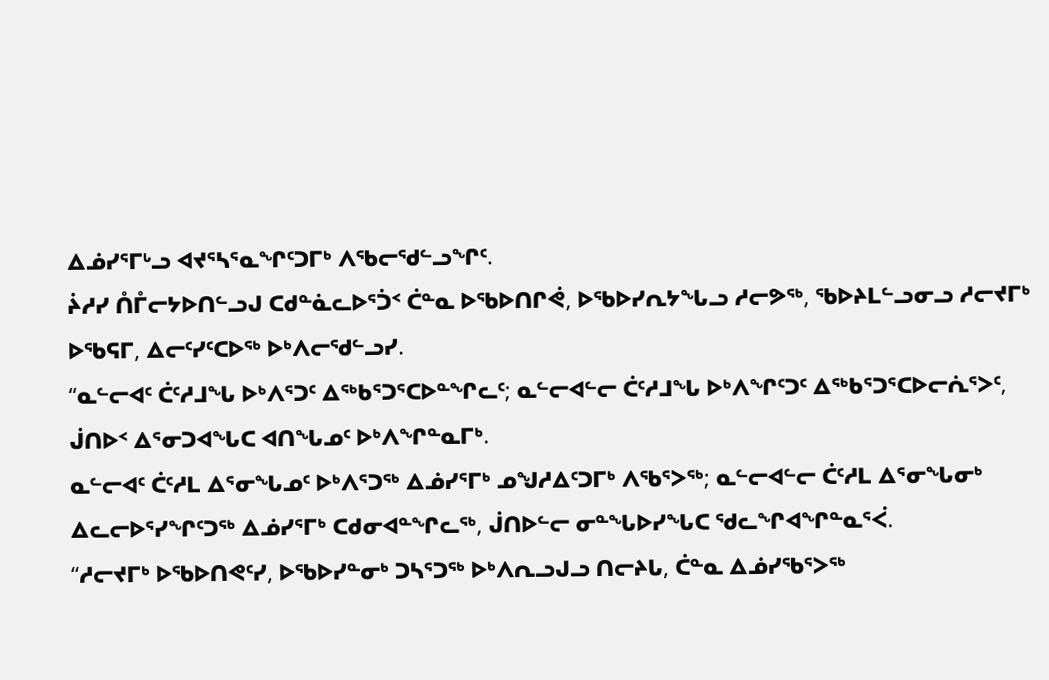ᐃᓅᓯᕐᒥᒡᓗ ᐊᔪᕐᓴᕐᓇᖏᑦᑐᒥᒃ ᐱᖃᓕᖁᓪᓗᖏᑦ.
ᔩᓱᓯ ᑍᒤᓕᔭᐅᑎᓪᓗᒍ ᑕᑯᓐᓈᓚᐅᕐᑑᑉ ᑖᓐᓇ ᐅᖃᐅᑎᒋᕚ, ᐅᖃᐅᓯᕆᔭᖓᓗ ᓱᓕᕗᖅ, ᖃᐅᔨᒪᓪᓗᓂᓗ ᓱᓕᔪᒥᒃ ᐅᖃᕋᒥ, ᐃᓕᑦᓯᑦᑕᐅᖅ ᐅᒃᐱᓕᖁᓪᓗᓯ.
“ᓇᓪᓕᐊᑦ ᑖᑦᓱᒧᖓ ᐅᒃᐱᕐᑐᑦ ᐃᖅᑲᕐᑐᕐᑕᐅᓐᖏᓚᑦ; ᓇᓪᓕᐊᓪᓕ ᑖᑦᓱᒧᖓ ᐅᒃᐱᖏᑦᑐᑦ ᐃᖅᑲᕐᑐᕐᑕᐅᓕᕇᕐᐳᑦ, ᒎᑎᐅᑉ ᐃᕐᓂᑐᐊᖓᑕ ᐊᑎᖓᓄᑦ ᐅᒃᐱᖏᓐᓇᒥᒃ.
ᓇᓪᓕᐊᑦ ᑖᑦᓱᒪ ᐃᕐᓂᖓᓄᑦ ᐅᒃᐱᕐᑐᖅ ᐃᓅᓯᕐᒥᒃ ᓄᖑᓱᐃᑦᑐᒥᒃ ᐱᖃᕐᐳᖅ; ᓇᓪᓕᐊᓪᓕ ᑖᑦᓱᒪ ᐃᕐᓂᖓᓂᒃ ᐃᓚᓕᐅᕐᓯᖏᑦᑐᖅ ᐃᓅᓯᕐᒥᒃ ᑕᑯᓂᐊᓐᖏᓚᖅ, ᒎᑎᐅᓪᓕ ᓂᓐᖓᐅᓯᖓᑕ ᖁᓚᖏᐊᖏᓐᓇᕐᐹ.
“ᓱᓕᔪᒥᒃ ᐅᖃᐅᑎᕙᑦᓯ, ᐅᖃᐅᓯᓐᓂᒃ ᑐᓴᕐᑐᖅ ᐅᒃᐱᕆᓗᒍᓗ ᑎᓕᔨᒐ, ᑖᓐᓇ ᐃᓅᓯᖃᕐᐳᖅ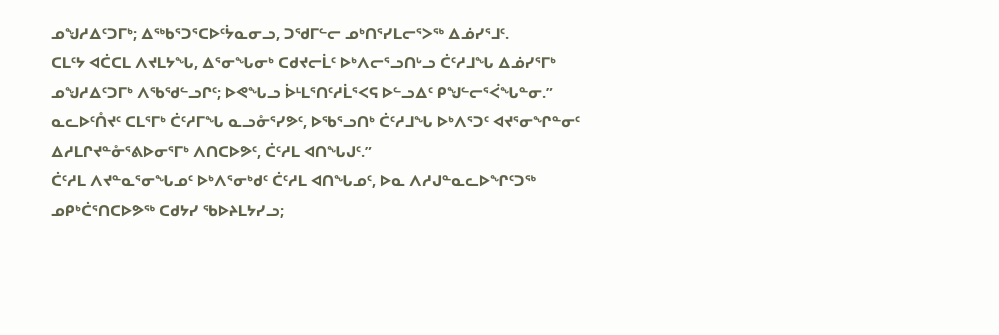ᓄᖑᓱᐃᑦᑐᒥᒃ; ᐃᖅᑲᕐᑐᕐᑕᐅᑦᔮᓇᓂᓗ, ᑐᖁᒥᓪᓕ ᓄᒃᑎᕐᓯᒪᓕᕐᐳᖅ ᐃᓅᓯᕐᒧᑦ.
ᑕᒪᑦᔭ ᐊᑖᑕᒪ ᐱᔪᒪᔭᖓ, ᐃᕐᓂᖓᓂᒃ ᑕᑯᔪᓕᒫᑦ ᐅᒃᐱᓕᕐᓗᑎᒡᓗ ᑖᑦᓱᒧᖓ ᐃᓅᓯᕐᒥᒃ ᓄᖑᓱᐃᑦᑐᒥᒃ ᐱᖃᖁᓪᓗᒋᑦ; ᐅᕙᖓᓗ ᐆᒻᒪᕐᑎᑦᓱᒫᕐᐸᕋ ᐅᓪᓗᐃᑦ ᑭᖑᓪᓕᕐᐹᖓᓐᓂ.”
ᓇᓚᐅᑦᑍᔪᑦ ᑕᒪᕐᒥᒃ ᑖᑦᓱᒥᖓ ᓇᓗᓁᕐᓯᕗᑦ, ᐅᖃᕐᓗᑎᒃ ᑖᑦᓱᒧᖓ ᐅᒃᐱᕐᑐᑦ ᐊᔪᕐᓂᖏᓐᓂᑦ ᐃᓱᒪᒋᔪᓐᓁᕐᕕᐅᓂᕐᒥᒃ ᐱᑎᑕᐅᕗᑦ, ᑖᑦᓱᒪ ᐊᑎᖓᒍᑦ.”
ᑖᑦᓱᒪ ᐱᔪᓐᓇᕐᓂᖓᓄᑦ ᐅᒃᐱᕐᓂᒃᑯᑦ ᑖᑦᓱᒪ ᐊᑎᖓᓄᑦ, ᐅᓇ ᐱᓱᒍᓐᓇᓚᐅᖏᑦᑐᖅ ᓄᑭᒃᑖᕐᑎᑕᐅᕗᖅ ᑕᑯᔭᓯ ᖃᐅᔨᒪᔭᓯᓗ;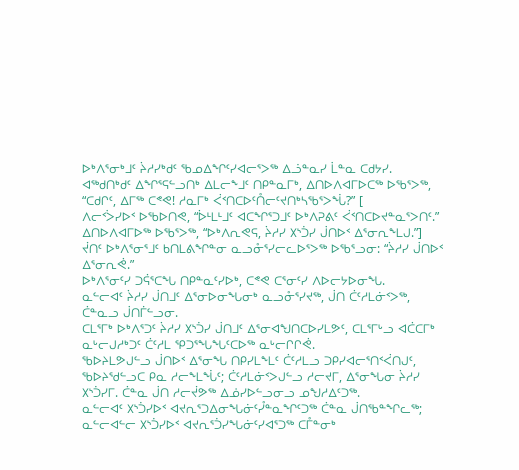ᐅᒃᐱᕐᓂᒃᒧᑦ ᔩᓱᓯᒃᑯᑦ ᖃᓄᐃᖏᑦᓯᐊᓕᕐᐳᖅ ᐃᓘᓐᓇᓯ ᒫᓐᓇ ᑕᑯᔭᓯ.
ᐊᖅᑯᑎᒃᑯᑦ ᐃᖏᕐᕋᓪᓗᑎᒃ ᐃᒪᓕᖕᒧᑦ ᑎᑭᓐᓇᒥᒃ, ᐃᑎᐅᐱᐊᒥᐅᑕᖅ ᐅᖃᕐᐳᖅ, “ᑕᑯᒋᑦ, ᐃᒥᖅ ᑕᕝᕙ! ᓱᓇᒥᒃ ᐹᑉᑎᑕᐅᑦᑍᓕᑦᔪᑎᒃᓴᖃᕐᐳᖔ?” [
ᐱᓕᑉᐴᓯᐅᑉ ᐅᖃᐅᑎᕙ, “ᐆᒻᒪᒻᒧᑦ ᐊᑕᖏᕐᑐᒧᑦ ᐅᒃᐱᕈᕕᑦ ᐹᑉᑎᑕᐅᔪᓐᓇᕐᐳᑎᑦ.” ᐃᑎᐅᐱᐊᒥᐅᖅ ᐅᖃᕐᐳᖅ, “ᐅᒃᐱᕆᕙᕋ, ᔩᓱᓯ ᙭ᔅᑑᓯ ᒎᑎᐅᑉ ᐃᕐᓂᕆᖕᒪᒍ.”]
ᔫᑎᑦ ᐅᒃᐱᕐᓂᕐᒧᑦ ᑲᑎᒪᕕᖏᓐᓂ ᓇᓗᓁᕐᓯᓕᓚᐅᕐᐳᖅ ᐅᖃᕐᓗᓂ: “ᔩᓱᓯ ᒎᑎᐅᑉ ᐃᕐᓂᕆᕚ.”
ᐅᒃᐱᕐᓂᑦᓯ ᑐᕌᕐᑕᖓ ᑎᑭᓐᓇᑦᓯᐅᒃ, ᑕᕝᕙ ᑕᕐᓂᑦᓯ ᐱᐅᓕᔭᐅᓂᖓ.
ᓇᓪᓕᐊᑦ ᔩᓱᓯ ᒎᑎᒧᑦ ᐃᕐᓂᐅᓂᖓᓂᒃ ᓇᓗᓁᕐᓯᔪᖅ, ᒎᑎ ᑖᑦᓱᒪᓃᑉᐳᖅ, ᑖᓐᓇᓗ ᒎᑎᒦᓪᓗᓂ.
ᑕᒪᕐᒥᒃ ᐅᒃᐱᕐᑐᑦ ᔩᓱᓯ ᙭ᔅᑑᓯ ᒎᑎᒧᑦ ᐃᕐᓂᐊᖑᑎᑕᐅᓯᒪᕗᑦ, ᑕᒪᕐᒥᒡᓗ ᐊᑖᑕᒥᒃ ᓇᒡᓕᒍᓱᒃᑐᑦ ᑖᑦᓱᒪ ᕿᑐᕐᖓᖓᑦᑕᐅᖅ ᓇᒡᓕᒋᒋᕚ.
ᖃᐅᔨᒪᕗᒍᓪᓗ ᒎᑎᐅᑉ ᐃᕐᓂᖓ ᑎᑭᓯᒪᖕᒪᑦ ᑖᑦᓱᒪᓗ ᑐᑭᓯᐊᓕᕐᑎᑉᐹᑎᒍᑦ, ᖃᐅᔨᖁᓪᓗᑕ ᑭᓇ ᓱᓕᖕᒪᖔᑦ; ᑖᑦᓱᒪᓃᑉᐳᒍᓪᓗ ᓱᓕᔪᒥ, ᐃᕐᓂᖓᓂ ᔩᓱᓯ ᙭ᔅᑑᓯᒥ. ᑖᓐᓇ ᒎᑎ ᓱᓕᔫᕗᖅ ᐃᓅᓯᐅᓪᓗᓂᓗ ᓄᖑᓱᐃᑦᑐᖅ.
ᓇᓪᓕᐊᑦ ᙭ᔅᑑᓯᐅᑉ ᐊᔪᕆᕐᑐᐃᓂᖓᓃᑦᓮᓐᓇᖏᑦᑐᖅ ᑖᓐᓇ ᒎᑎᖃᓐᖏᓚᖅ; ᓇᓪᓕᐊᓪᓕ ᙭ᔅᑑᓯᐅᑉ ᐊᔪᕆᕐᑑᓯᖓᓃᑦᓯᐊᕐᑐᖅ ᑕᒤᓐᓂᒃ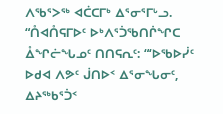ᐱᖃᕐᐳᖅ ᐊᑖᑕᒥᒃ ᐃᕐᓂᕐᒥᒡᓗ.
“ᑍᐊᑍᕋᒥᐅᑦ ᐅᒃᐱᕐᑑᖃᑎᒌᖏᑕ ᐂᖏᓖᖓᓄᑦ ᑎᑎᕋᕆᑦ: “‘ᐅᖃᐅᓰᑦ ᐅᑯᐊ ᐱᕗᑦ ᒎᑎᐅᑉ ᐃᕐᓂᖓᓂᑦ, ᐃᔨᖅᑲᕐᑑᑉ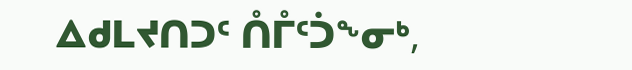ᐃᑯᒪᔪᑎᑐᑦ ᑍᒤᑦᑑᖕᓂᒃ,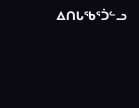ᐃᑎᒐᖃᕐᑑᓪᓗ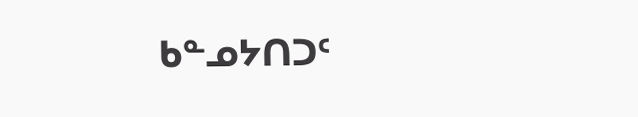ᑲᓐᓄᔭᑎᑐᑦ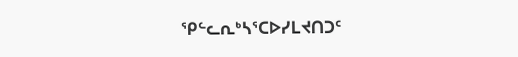ᕿᓪᓚᕆᒃᓴᕐᑕᐅᓯᒪᔪᑎᑐᑦ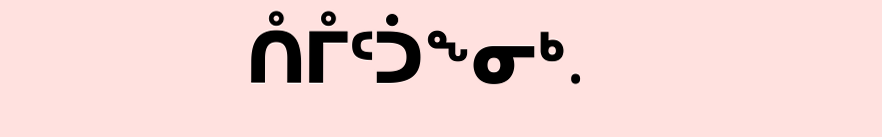ᑍᒤᑦᑑᖕᓂᒃ.